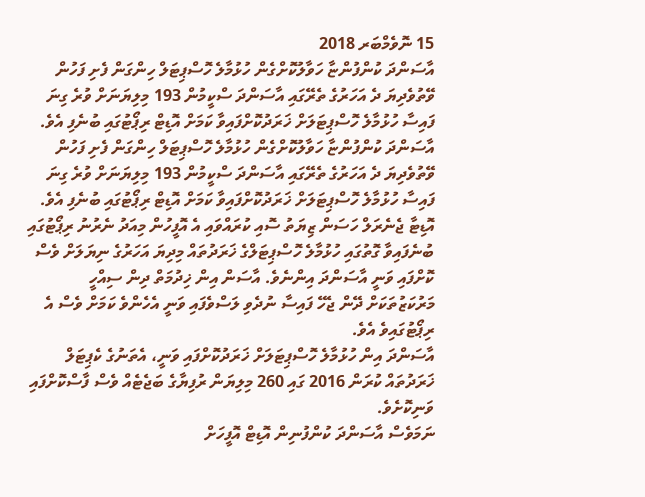15 ނޮވެމްބަރ 2018
އާސަންދަ ކުންފުންޏާ ހަވާލުކޮށްގެން ހުޅުމާލެ ހޮސްޕިޓަލް ހިންގަން ފެށި ފަހުން ވޭތުވެދިޔަ ދެ އަހަރުގެ ތެރޭގައި އާސަންދަ ސްކީމުން 193 މިލިޔަނަށް ވުރެ ގިނަ ފައިސާ ހުޅުމާލެ ހޮސްޕިޓަލަށް ޚަރަދުކޮށްފައިވާ ކަމަށް އޮޑިޓް ރިޕޯޓުގައި ބުނެފި އެވެ.
އާސަންދަ ކުންފުންޏާ ހަވާލުކޮށްގެން ހުޅުމާލެ ހޮސްޕިޓަލް ހިންގަން ފެށި ފަހުން ވޭތުވެދިޔަ ދެ އަހަރުގެ ތެރޭގައި އާސަންދަ ސްކީމުން 193 މިލިޔަނަށް ވުރެ ގިނަ ފައިސާ ހުޅުމާލެ ހޮސްޕިޓަލަށް ޚަރަދުކޮށްފައިވާ ކަމަށް އޮޑިޓް ރިޕޯޓުގައި ބުނެފި އެވެ.
އޮޑިޓާ ޖެނެރަލް ހަސަން ޒިޔަތު ސޮއި ކުރައްވައި އެ އޮފީހުން މިއަދު ނެރުނު ރިޕޯޓުގައި ބުނެފައިވާ ގޮތުގައި ހުޅުމާލެ ހޮސްޕިޓަލްގެ ޚަރަދުތައް މިދިޔަ އަހަރުގެ ނިޔަލަށް ވެސް ކޮށްފައި ވަނީ އާސަންދަ އިންނެވެ. އާސަން އިން ޚިދުމަތް ދިން ސިއްހީ މަރުކަޒުތަކަށް ދޭން ޖެހޭ ފައިސާ ނުދެވި ލަސްވެފައި ވަނީ އެހެންވެ ކަމަށް ވެސް އެ ރިޕޯޓުގައިވެ އެވެ.
އާސަންދަ އިން ހުޅުމާލެ ހޮސްޕިޓަލަށް ޚަރަދުކޮށްފައި ވަނީ، އެތަނުގެ ކެޕިޓަލް ޚަރަދުތައް ކުރަން 2016 ގައި 260 މިލިޔަން ރުފިޔާގެ ބަޖެޓެއް ވެސް ފާސްކޮށްފައި ވަނިކޮށެވެ.
ނަމަވެސް އާސަންދަ ކުންފުނިން އޮޑިޓް އޮފީހަށް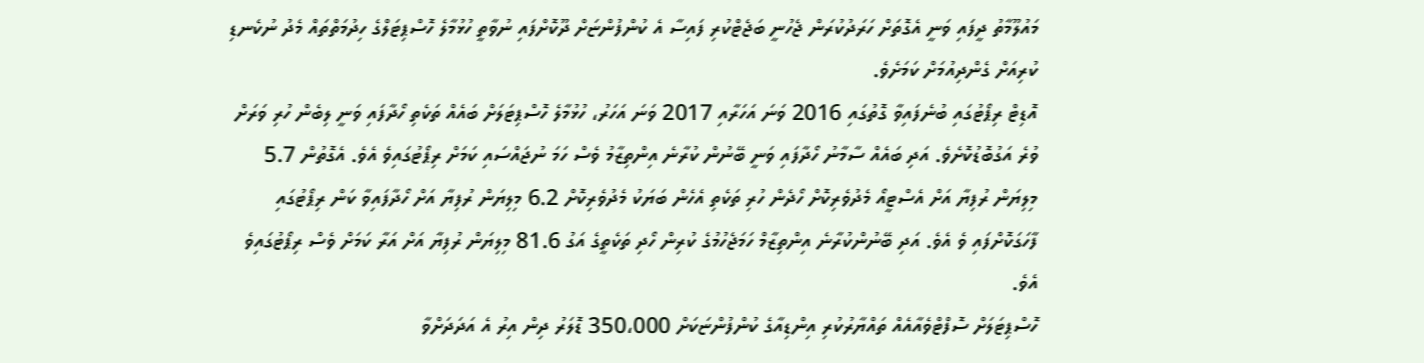މައުލޫމާތު ދީފައި ވަނީ އެގޮތަށް ހަރަދުކުރަން ޖެހުނީ ބަޖެޓްކުރި ފައިސާ އެ ކުންފުންޏަށް ދޫކޮށްފައި ނުވާތީ ހުޅުމާލެ ހޮސްޕިޓަލްގެ ހިދުމަތްތައް މެދު ނުކެނޑި ކުރިއަށް ގެންދިއުމަށް ކަމަށެވެ.
އޮޑިޓް ރިޕޯޓުގައި ބުނެފައިވާ ގޮތުގައި 2016 ވަނަ އަހަރާއި 2017 ވަނަ އަހަރު، ހުޅުމާލެ ހޮސްޕިޓަލަށް ބައެއް ތަކެތި ހޯދާފައި ވަނީ ލިބެން ހުރި ވަރަށް ވުރެ އަގުބޮޑުކޮށެވެ. އަދި ބައެއް ސާމާނު ހޯދާފައި ވަނީ ބޭނުން ކުރާނެ އިންތިޒާމު ވެސް ހަމަ ނުޖައްސައި ކަމަށް ރިޕޯޓުގައިވެ އެވެ. އެގޮތުން 5.7 މިލިޔަން ރުފިޔާ އަށް އެސްޓީއޯ މެދުވެރިކޮށް ހޯދެން ހުރި ތަކެތި އެހެން ބަޔަކު މެދުވެރިކޮށް 6.2 މިލިޔަން ރުފިޔާ އަށް ހޯދާފައިވާ ކަން ރިޕޯޓުގައި ފާހަގަކޮށްފައި ވެ އެވެ. އަދި ބޭނުންކުރާނެ އިންތިޒާމް ހަމަޖެހުމުގެ ކުރިން ހޯދި ތަކެތީގެ އަގު 81.6 މިލިޔަން ރުފިޔާ އަށް އަރާ ކަމަށް ވެސް ރިޕޯޓުގައިވެ އެވެ.
ހޮސްޕިޓަލަށް ސޮފްޓްވެއާއެއް ތައްޔާރުކުރި އިންޑިއާގެ ކުންފުންޏަކަށް 350،000 ޑޮލަރު ދިން އިރު އެ އަދަދަށްވާ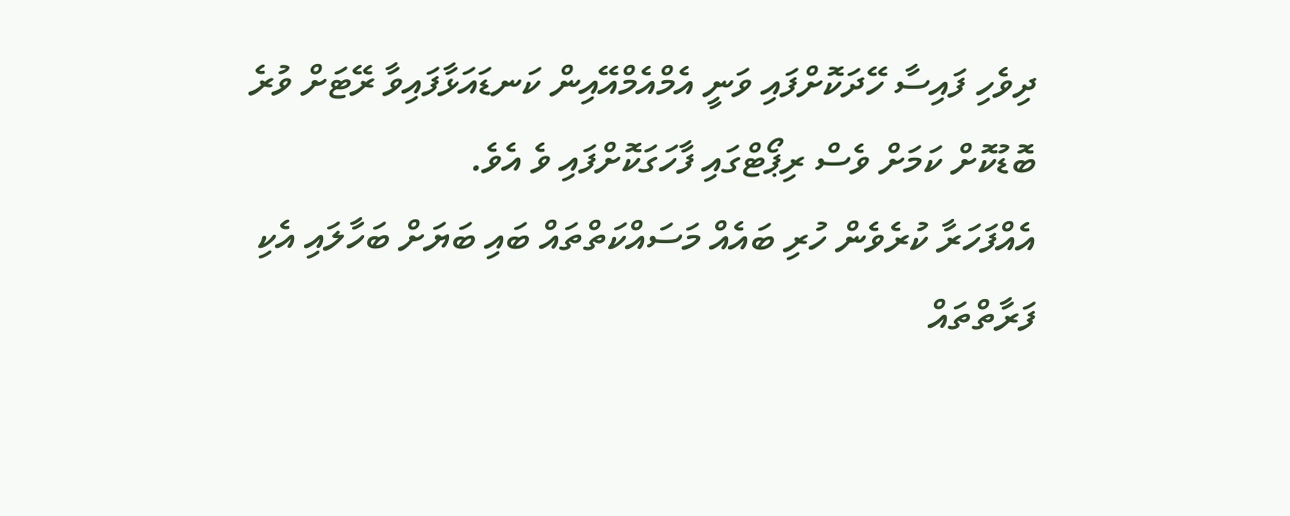ދިވެހި ފައިސާ ހޭދަކޮށްފައި ވަނީ އެމްއެމްއޭއިން ކަނޑައަޅާފައިވާ ރޭޓަށް ވުރެ ބޮޑުކޮށް ކަމަށް ވެސް ރިޕޯޓްގައި ފާހަގަކޮށްފައި ވެ އެވެ.
އެއްފަހަރާ ކުރެވެން ހުރި ބައެއް މަސައްކަތްތައް ބައި ބަޔަށް ބަހާލައި އެކި ފަރާތްތައް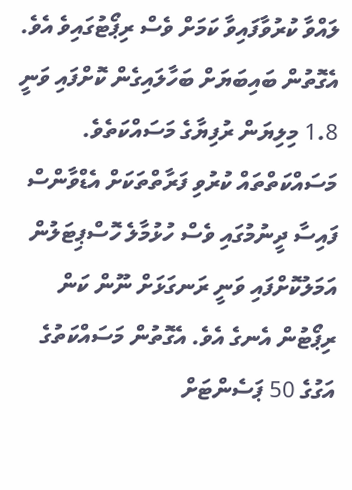ލައްވާ ކުރުވާފައިވާ ކަމަށް ވެސް ރިޕޯޓުގައިވެ އެވެ. އެގޮތުން ބައިބަޔަށް ބަހާލައިގެން ކޮށްފައި ވަނީ 1.8 މިލިޔަން ރުފިޔާގެ މަސައްކަތެވެ. މަސައްކަތްތައް ކުރުވި ފަރާތްތަކަށް އެޑްވާންސް ފައިސާ ދީނުމުގައި ވެސް ހުޅުމާލެ ހޮސްޕިޓަލުން އަމަލުކޮށްފައި ވަނީ ރަނގަޅަށް ނޫން ކަން ރިޕޯޓުން އެނގެ އެވެ. އެގޮތުން މަސައްކަތުގެ އަގުގެ 50 ޕަސެންޓަށް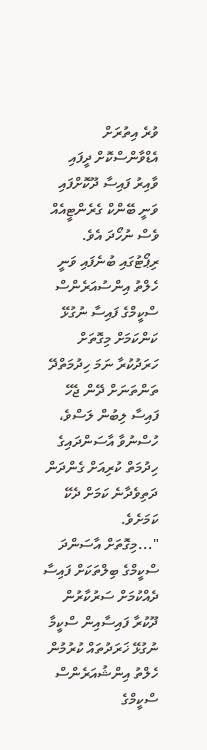ވުރެ އިތުރަށް އެޑްވާންސްކޮށް ދީފައި ވާއިރު ފައިސާ ދޫކޮށްފައި ވަނީ ބޭންކް ގެރެންޓީއެއް ވެސް ނުހޯދަ އެވެ.
ރިޕޯޓުގައި ބުނެފައި ވަނީ ހެލްތު އިންސުއަރެންސް ސްކީމްގެ ފައިސާ ނުގުޅޭ ކަންކަމަށް މިގޮތަށް ހަރަދުކުރާ ނަމަ ހިދުމަތްދޭ ތަންތަނަށް ދޭން ޖެހޭ ފައިސާ ލިބުން ލަސްވެ، ހުސްނުވާ އާސަންދައިގެ ހިދުމަތް ކުރިއަށް ގެންދަން ދަތިވެދާނެ ކަމަށް ދެކޭ ކަމަށެވެ.
"...މިގޮތަށް އާސަންދަ ސްކީމްގެ ބިލްތަކަށް ފައިސާ ދެއްކުމަށް ސަރުކާރުން ދޫކުރާ ފައިސާއިން ސްކީމާ ނުގުޅޭ ޚަރަދުތައް ކުރުމުން ހެލްތު އިންޝުއަރެންސް ސްކީމްގެ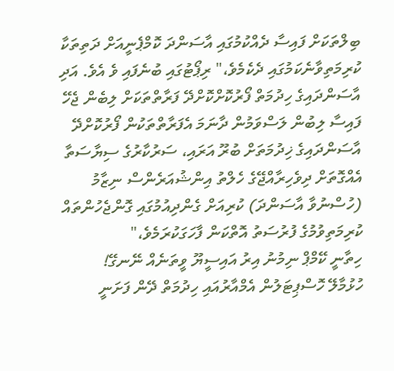ބިލްތަކަށް ފައިސާ ދެއްކުމުގައި އާސަންދަ ކޮމްޕެނީއަށް ދަތިތަކާ ކުރިމަތިވާނެކަމުގައި ދެކެމެވެ،" ރިޕޯޓުގައި ބުނެފައި ވެ އެވެ. އަދި އާސަންދައިގެ ހިދުމަތް ފޯރުކޮށްކޮށްދޭ ފަރާތްތަކަށް ލިބެން ޖެހޭ ފައިސާ ލިބުން ލަސްވަމުން ދާނަމަ އެފަރާތްތަކުން ފޯރުކޮށްދޭ އާސަންދައިގެ ޚިދުމަތަށް ބުރޫ އަރައި، ސަރުކާރުގެ ސިޔާސަތާ އެއްގޮތަށް ދިވެހިރާއްޖޭގެ ހެލްތު އިންޝުއަރެންސް ނިޒާމު (ހުސްނުވާ އާސަންދަ) ކުރިއަށް ގެންދިއުމުގައި ގޮންޖެހުންތައް ކުރިމަތިވުމުގެ ފުރުސަތު އޮތްކަން ފާހަގަކުރަމެވެ،"
ހިތާނީ ކޭމްޕް ނިމުނު އިރު އައިސީޔޫ ވީތަނެއް ނޭނގޭ!
ހުޅުމާލޭ ހޮސްޕިޓަލުން އެމްއާރުއައި ހިދުމަތް ދޭން ފަށަނީ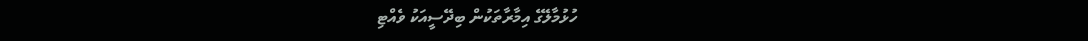ހުޅުމާލޭގެ އިމާރާތަކުން ބިދޭސީއަކު ވެއްޓި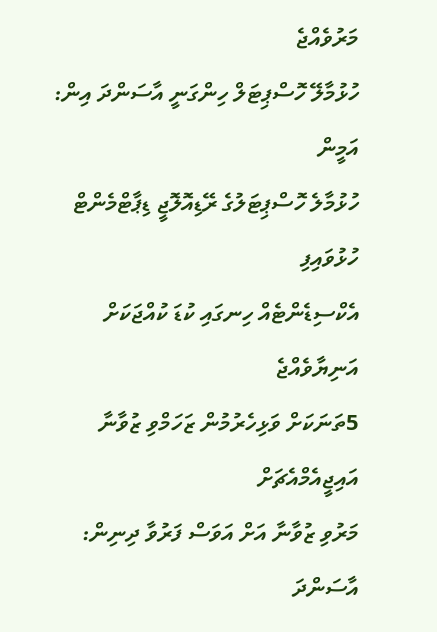މަރުވެއްޖެ
ހުޅުމާލޭ ހޮސްޕިޓަލް ހިންގަނީ އާސަންދަ އިން: އަމީން
ހުޅުމާލެ ހޮސްޕިޓަލުގެ ރޭޑިއޮލޮޖީ ޑިޕާޓްމެންޓް ހުޅުވައިފި
އެކްސިޑެންޓެއް ހިނގައި ކުޑަ ކުއްޖަކަށް އަނިޔާވެއްޖެ
5ތަނަކަށް ވަޅިހެރުމުން ޒަހަމްވި ޒުވާނާ އައިޖީއެމްއެޗަށް
މަރުވި ޒުވާނާ އަށް އަވަސް ފަރުވާ ދިނިން: އާސަންދަ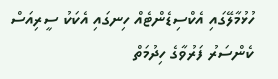ހުޅުމާލޭގައި އެކްސިޑެންޓެއް ހިނގައި އެކަކު ސީރިއަސް
ކެންސަރު ފަރުވާގެ ހިދުމަތް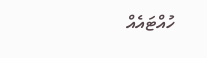ހުއްޓައެއް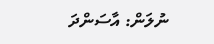ނުލަން: އާސަންދަ